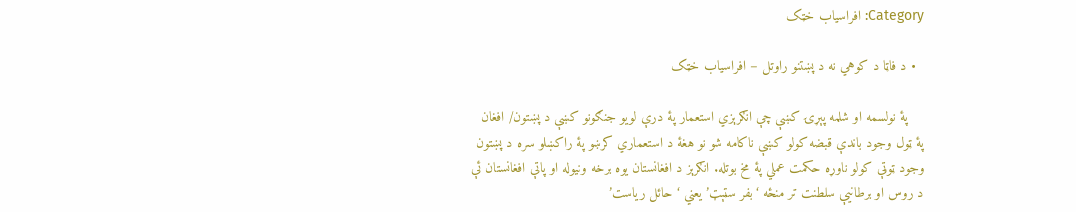Category: افراسياب خټک

  • د فاټا د کوهي نه د پښتنو راوتل – افراسیاب خټک

    پۀ نولسمه او شلمه پېړۍ کښې چې انګرېزي استعمار پۀ درې لویو جنګونو کښې د پښتون/ افغان پۀ ټول وجود باندې قبضه کولو کښې ناکامه شو نو هغۀ د استعماري کرښو پۀ راکښلو سره د پښتون وجود ټوټې کولو ناوړه حکمت عملي پۀ مخ بوتله. انګرېز د افغانستان یوه برخه ونیوله او پاتې افغانستان ئې د روس او برطانیې سلطنت تر منځه ‘بفر سټېټ’ یعني ‘حائل ریاست’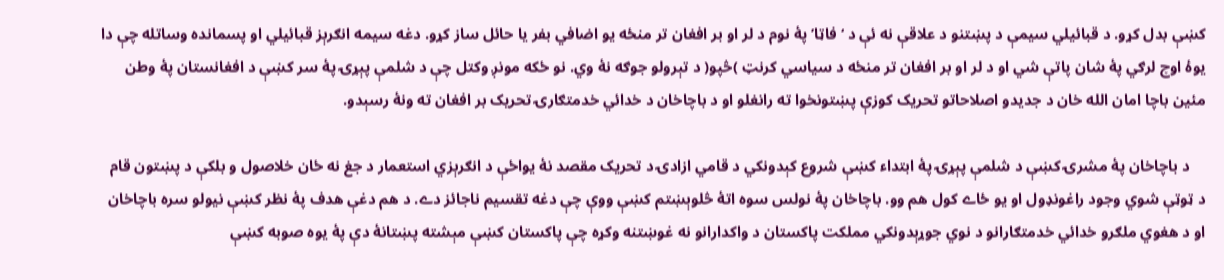کښې بدل کړو. د قبائیلي سیمې د پښتنو د علاقې نه ئې د ‘فاټا’ پۀ نوم د لر او بر افغان تر منځه یو اضافي بفر یا حائل ساز کړو. دغه سیمه انګرېز قبائیلي او پسمانده وساتله چې دا یوۀ اوچ لرګي پۀ شان پاتې شي او د لر او بر افغان تر منځه د سیاسي کرنټ )څپو( د تېرولو جوګه نۀ وي. نو ځکه مونږ وکتل چې د شلمې پېړۍ پۀ سر کښې د افغانستان پۀ وطن مئین باچا امان الله خان د جدیدو اصلاحاتو تحریک کوزې پښتونخوا ته رانغلو او د باچاخان د خدائي خدمتګارۍ تحریک بر افغان ته ونۀ رسېدو.

    د باچاخان پۀ مشرۍ کښې د شلمې پېړۍ پۀ ابتداء کښې شروع کېدونکي د قامي ازادۍ د تحریک مقصد نۀ یواځې د انګرېزي استعمار د جغ نه ځان خلاصول و بلکې د پښتون قام د ټوټې شوي وجود راغونډول او یو ځاے کول هم وو. باچاخان پۀ نولس سوه اتۀ څلوېښتم کښې ووې چې دغه تقسیم ناجائز دے. د هم دغې هدف پۀ نظر کښې نیولو سره باچاخان او د هغوي ملګرو خدائي خدمتګارانو د نوي جوړېدونکي مملکت پاکستان د واکدارانو نه غوښتنه وکړه چې پاکستان کښې مېشته پښتانۀ دې پۀ یوه صوبه کښې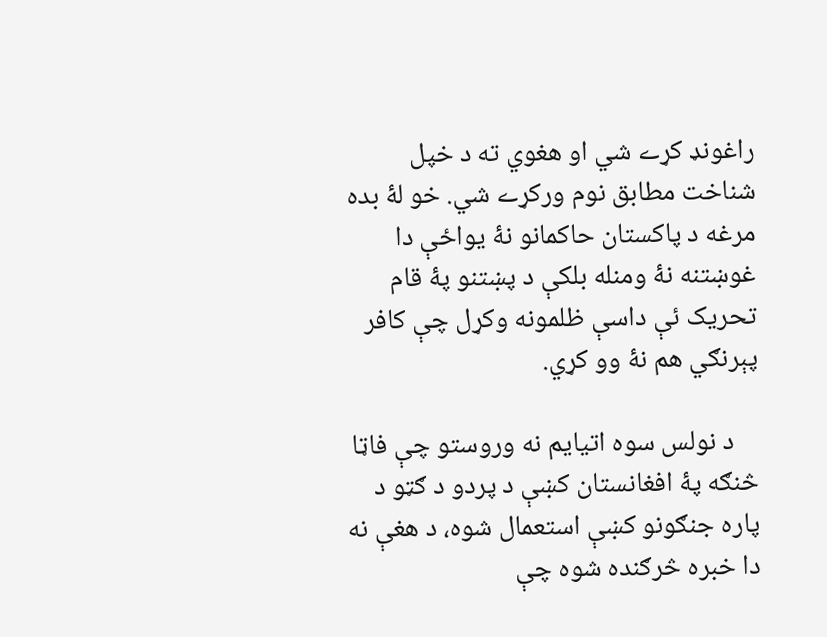راغونډ کړے شي او هغوي ته د خپل شناخت مطابق نوم ورکړے شي. خو لۀ بده مرغه د پاکستان حاکمانو نۀ یواځې دا غوښتنه نۀ ومنله بلکې د پښتنو پۀ قام تحریک ئې داسې ظلمونه وکړل چې کافر پېرنګي هم نۀ وو کړي.

    د نولس سوه اتیایم نه وروستو چې فاټا څنګه پۀ افغانستان کښې د پردو د ګټو د پاره جنګونو کښې استعمال شوه، د هغې نه دا خبره څرګنده شوه چې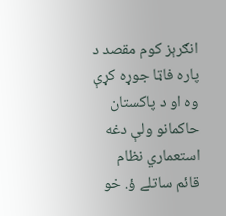انګرېز کوم مقصد د پاره فاټا جوړه کړې وه او د پاکستان حاکمانو ولې دغه استعماري نظام قائم ساتلے ؤ. خو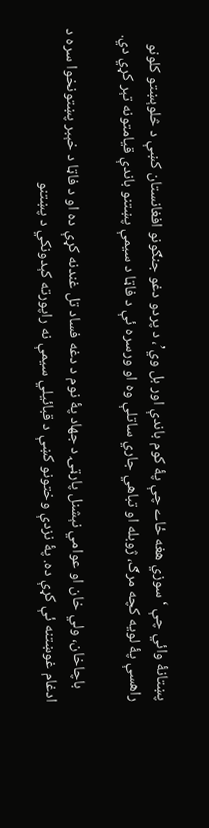پښتانۀ وائي چې ‘سوزي هغه ځاے چې پۀ کوم باندې اور بل وي’، د پردو دغو جنګونو افغانستان کښې د څلوېښتو کلونو راهسې پۀ لویه کچه مرګ، ژوبله او تباهي جاري ساتلې وه او ورسره ئې د فاټا د سیمې پښتنو باندې قیامتونه تېر کړي دي.

    باچاخان، ولي خان او عوامي نېشنل پارټۍ د جهاد پۀ نوم د دغه فساد تل غندنه کړې ده او د فاټا د خېبر پښتونخوا سره د ادغام غوښتنه ئې کړې ده. پۀ نزدې وختونو کښې د قبائیلي سیمې نه راپورته کېدونکي د پښتنو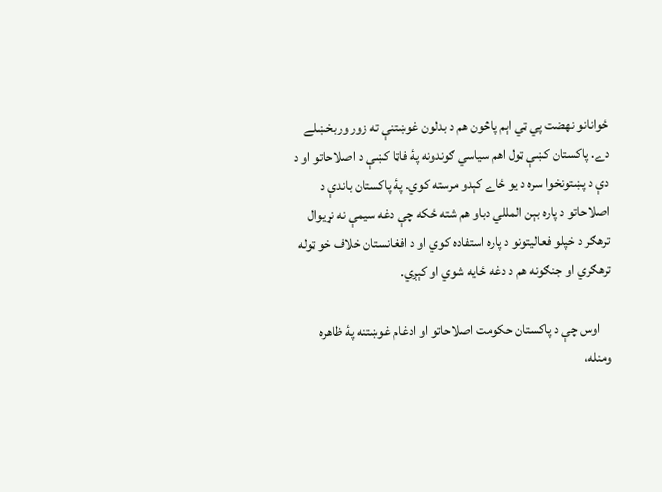ځوانانو نهضت پي ټي اېم پاڅون هم د بدلون غوښتنې ته زور وربخښلے دے. پاکستان کښې ټول اهم سیاسي ګوندونه پۀ فاټا کښې د اصلاحاتو او د دې د پښتونخوا سره د یو ځاے کېدو مرسته کوي. پۀ پاکستان باندې د اصلاحاتو د پاره بېن المللي دباو هم شته ځکه چې دغه سیمې نه نړیوال ترهګر د خپلو فعالیتونو د پاره استفاده کوي او د افغانستان خلاف خو ټوله ترهګري او جنګونه هم د دغه ځایه شوي او کېږي.

    اوس چې د پاکستان حکومت اصلاحاتو او ادغام غوښتنه پۀ ظاهره ومنله،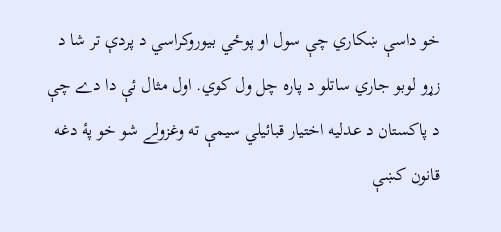خو داسې ښکاري چې سول او پوځي بیوروکراسي د پردې تر شا د زړو لوبو جاري ساتلو د پاره چل ول کوي. اول مثال ئې دا دے چې د پاکستان د عدلیه اختیار قبائیلي سیمې ته وغزولے شو خو پۀ دغه قانون کښې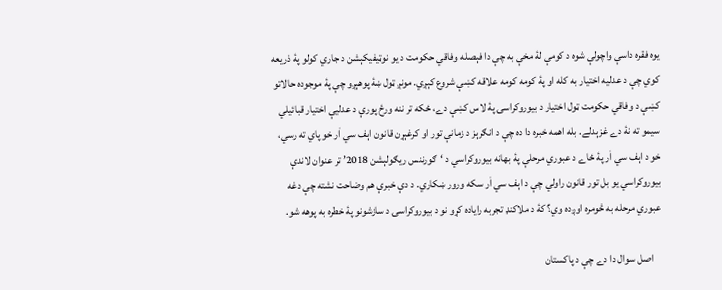یوه فقره داسې واچولې شوه د کومې لۀ مخې به چې دا فېصله وفاقي حکومت د یو نوټیفیکېشن د جاري کولو پۀ ذریعه کوي چې د عدلیه اختیار به کله او پۀ کومه کومه علاقه کښې شروع کېږي. مونږ ټول ښۀ پوهېږو چې پۀ موجوده حالاتو کښې د وفاقي حکومت ټول اختیار د بیوروکراسۍ پۀ لاس کښې دے، ځکه تر ننه ورځ پورې د عدلیې اختیار قبائیلي سیمو ته نۀ دے غزېدلے. بله اهمه خبره دا ده چې د انګرېز د زمانې تور او کرغېړن قانون اېف سي اٰر خو پاي ته رسي، خو د اېف سي اٰر پۀ ځاے د عبوري مرحلې پۀ بهانه بیوروکراسي د ‘ګورننس ریګولېشن 2018’ تر عنوان لاندې بیوروکراسي یو بل تور قانون راولي چې د اېف سي اٰر سکه ورور ښکاري. د دې خبرې هم وضاحت نشته چې دغه عبوري مرحله به څومره اوږده وي؟ کۀ د ملاکنډ تجربه رایاده کړو نو د بیوروکراسۍ د سازشونو پۀ خطره به پوهه شو.

    اصل سوال دا دے چې د پاکستان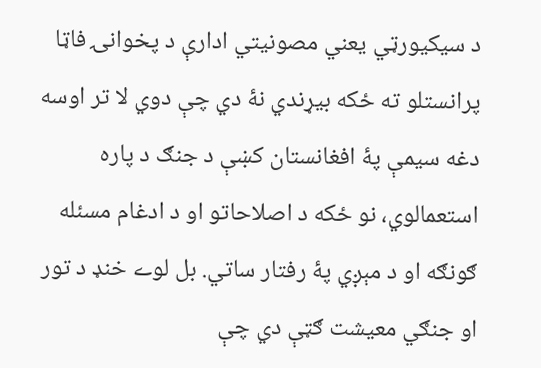د سیکیورټي یعني مصونیتي ادارې د پخوانۍ فاټا پرانستلو ته ځکه بیړندي نۀ دي چې دوي لا تر اوسه دغه سیمې پۀ افغانستان کښې د جنګ د پاره استعمالوي، نو ځکه د اصلاحاتو او د ادغام مسئله ګونګه او د مېږي پۀ رفتار ساتي. بل لوے خنډ د تور او جنګي معیشت ګټې دي چې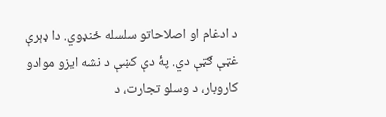د ادغام او اصلاحاتو سلسله ځنډوي. دا ډېرې غټې ګټې دي. پۀ دې کښې د نشه ایزو موادو کاروبار، د وسلو تجارت، د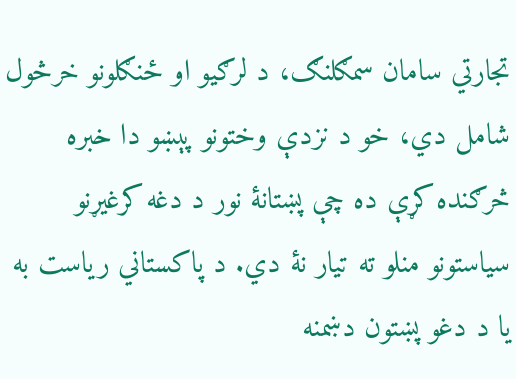تجارتي سامان سمګلنګ، د لرګیو او ځنګلونو خرڅول شامل دي، خو د نزدې وختونو پېښو دا خبره څرګنده کړې ده چې پښتانۀ نور د دغه کرغیړنو سیاستونو منلو ته تیار نۀ دي. د پاکستاني ریاست به یا د دغو پښتون دښمنه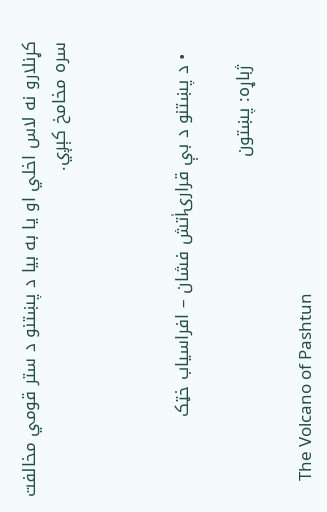کړنلارو نه لاس اخلي او یا به بیا د پښتنو د ستر قومي مخالفت سره مخامخ کېږي.



  • د پښتنو د بې قرارۍاٰتش فشان – افراسیاب خټک

    ژباړه: پښتون

    The Volcano of Pashtun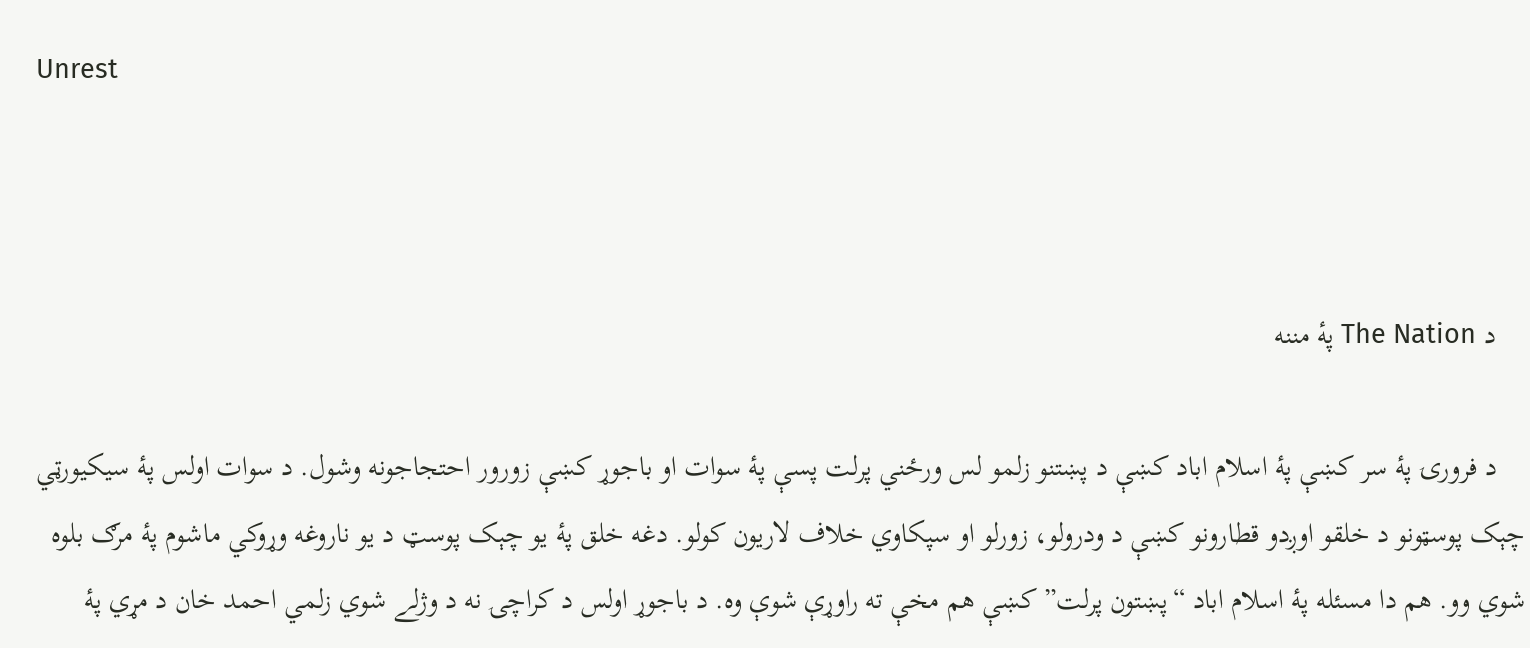Unrest



    د The Nation پهٔ مننه

    د فرورۍ پۀ سر کښې پۀ اسلام اباد کښې د پښتنو زلمو لس ورځني پرلت پسې پۀ سوات او باجوړ کښې زورور احتجاجونه وشول. د سوات اولس پۀ سیکیورټي چېک پوسټونو د خلقو اوږدو قطارونو کښې د ودرولو، زورلو او سپکاوي خلاف لاریون کولو. دغه خلق پۀ یو چېک پوسټ د یو ناروغه وړوکي ماشوم پۀ مرګ بلوه شوي وو. هم دا مسئله پۀ اسلام اباد “پښتون پرلت” کښې هم مخې ته راوړې شوې وه. د باجوړ اولس د کراچۍ نه د وژلے شوي زلمي احمد خان د مړي پۀ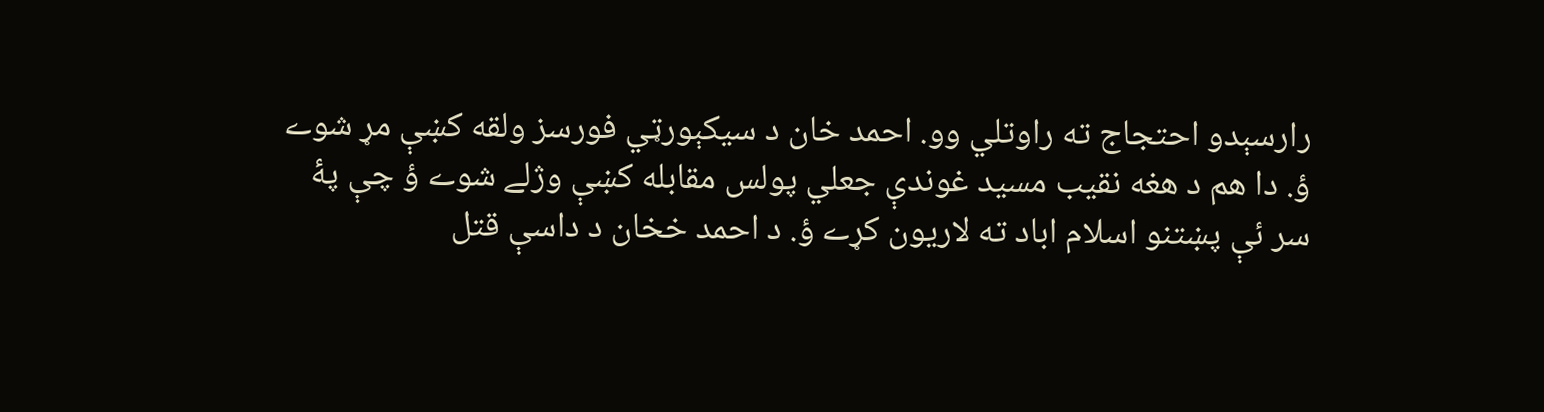رارسېدو احتجاج ته راوتلي وو. احمد خان د سیکېورټي فورسز ولقه کښې مړ شوے ؤ. دا هم د هغه نقیب مسید غوندې جعلي پولس مقابله کښې وژلے شوے ؤ چې پۀ سر ئې پښتنو اسلام اباد ته لاریون کړے ؤ. د احمد خخان د داسې قتل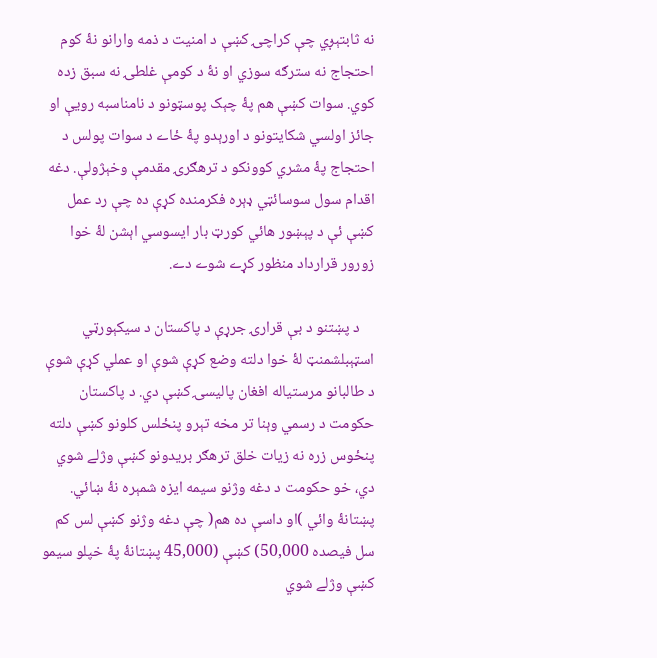نه ثابتېږي چې کراچۍ کښې د امنیت د ذمه وارانو نۀ کوم احتجاج نه سترګه سوزي او نۀ د کومې غلطۍ نه سبق زده کوي. سوات کښې هم پۀ چېک پوسټونو د نامناسبه رویې او جائز اولسي شکایتونو د اورېدو پۀ ځاے د سوات پولس د احتجاج پۀ مشري کوونکو د ترهګرۍ مقدمې وخېژولې. دغه اقدام سول سوسائټي ډېره فکرمنده کړې ده چې رد عمل کښې ئې د پېښور هائي کورټ بار ایسوسي اېشن لۀ خوا زورور قرارداد منظور کړے شوے دے.

    د پښتنو د بې قرارۍ جرړې د پاکستان د سیکېورټي اسټېبلشمنټ لۀ خوا دلته وضع کړې شوې او عملي کړې شوې د طالبانو مرستیاله افغان پالیسۍ کښې دي. د پاکستان حکومت د رسمي وېنا تر مخه تېرو پنځلس کلونو کښې دلته پنځوس زره نه زیات خلق ترهګر بریدونو کښې وژلے شوي دي، خو حکومت د دغه وژنو سیمه ایزه شمېره نۀ ښائي. پښتانۀ وائي )او داسې ده هم( چې دغه وژنو کښې لس کم سل فیصده 50,000) کښې (45,000 پښتانۀ پۀ خپلو سیمو کښې وژلے شوي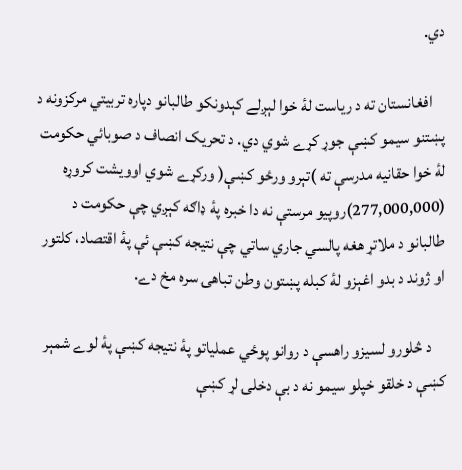دي.

    افغانستان ته د ریاست لۀ خوا لېږلے کېدونکو طالبانو دپاره تربیتي مرکزونه د پښتنو سیمو کښې جوړ کړے شوي دي. د تحریک انصاف د صوبائي حکومت لۀ خوا حقانیه مدرسې ته )تېرو ورځو کښې( ورکړے شوي اوویشت کروړه (277,000,000)روپیو مرستې نه دا خبره پۀ ډاګه کېږي چې حکومت د طالبانو د ملاتړ هغه پالسي جاري ساتي چې نتیجه کښې ئې پۀ اقتصاد، کلتور او ژوند د بدو اغېزو لۀ کبله پښتون وطن تباهۍ سره مخ دے.

    د څلورو لسیزو راهسې د روانو پوځي عملیاتو پۀ نتیجه کښې پۀ لوے شمېر کښې د خلقو خپلو سیمو نه د بې دخلۍ لړ کښې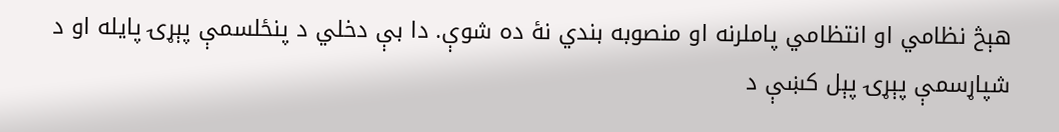هېڅ نظامي او انتظامي پاملرنه او منصوبه بندي نۀ ده شوې. دا بې دخلي د پنځلسمې پېړۍ پایله او د شپاړسمې پېړۍ پېل کښې د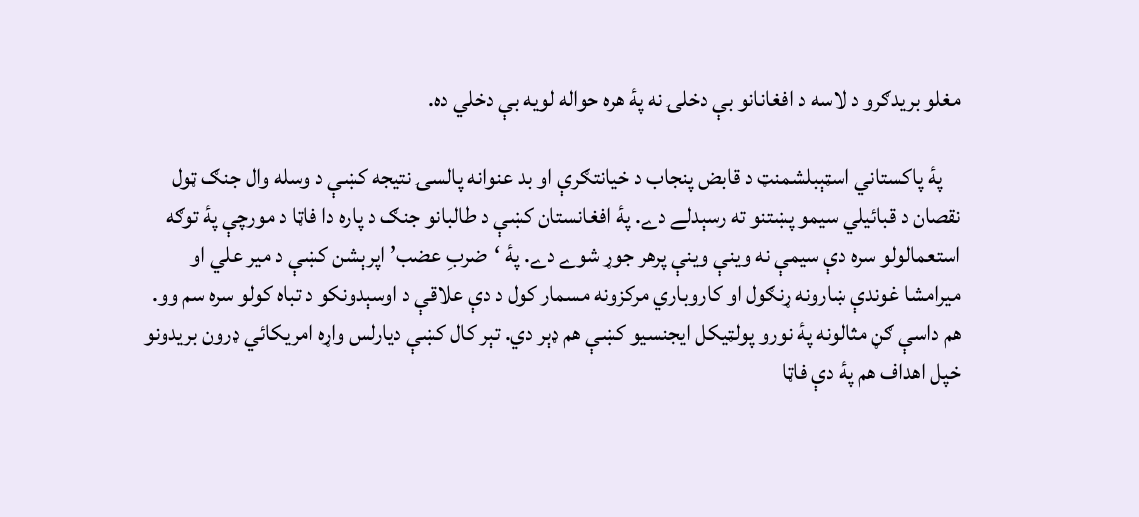مغلو بریدګرو د لاسه د افغانانو بې دخلۍ نه پۀ هره حواله لویه بې دخلي ده.

    پۀ پاکستاني اسټېبلشمنټ د قابض پنجاب د خیانتګرې او بد عنوانه پالسۍ نتیجه کښې د وسله وال جنګ ټول نقصان د قبائیلي سیمو پښتنو ته رسېدلے دے. پۀ افغانستان کښې د طالبانو جنګ د پاره دا فاټا د مورچې پۀ توګه استعمالولو سره دې سیمې نه وینې وینې پرهر جوړ شوے دے. پۀ ‘ضربِ عضب’ اپرېشن کښې د میر علي او میرامشا غوندې ښارونه ړنګول او کاروباري مرکزونه مسمار کول د دې علاقې د اوسېدونکو د تباه کولو سره سم وو. هم داسې ګڼ مثالونه پۀ نورو پولټیکل ایجنسیو کښې هم ډېر دي. تېر کال کښې دیارلس واړه امریکائي ډرون بریدونو خپل اهداف هم پۀ دې فاټا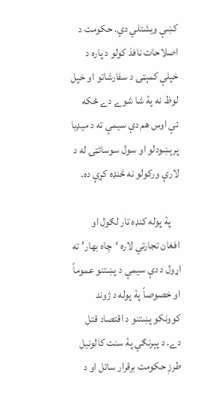کښې ویشتلي دي. حکومت د اصلاحات نافذ کولو د پاره د خپلې کمېټۍ د سفارشاتو او خپل لوظ نه پۀ شا شوے دے ځکه ئې اوس هم دې سیمې ته د میډیا پرېښودلو او سول سوسائټۍ له د لارې ورکولو نه څنډه کړې ده.

    پۀ پوله کنډه تار لګول او افغان تجارتي لاره ‘چاه بهار’ ته اړول د دې سیمې د پښتنو عموماً او خصوصاً پۀ پوله د ژوند کوونکو پښتنو د اقتصاد قتل دے. د پېرنګي پۀ سنت کالونيل طرزِ حکومت برقرار ساتل او د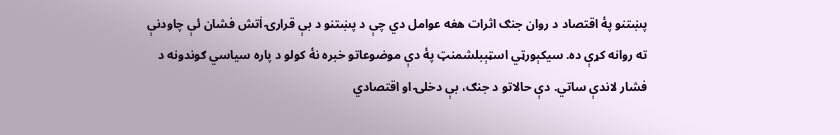پښتنو پۀ اقتصاد د روان جنګ اثرات هغه عوامل دي چې د پښتنو د بې قرارۍ اٰتش فشان ئې چاودنې ته روانه کړې ده. سیکېورټي اسټېبلشمنټ پۀ دې موضوعاتو خبره نۀ کولو د پاره سیاسي ګوندونه د فشار لاندې ساتي. دې حالاتو د جنګ، بې دخلۍ او اقتصادي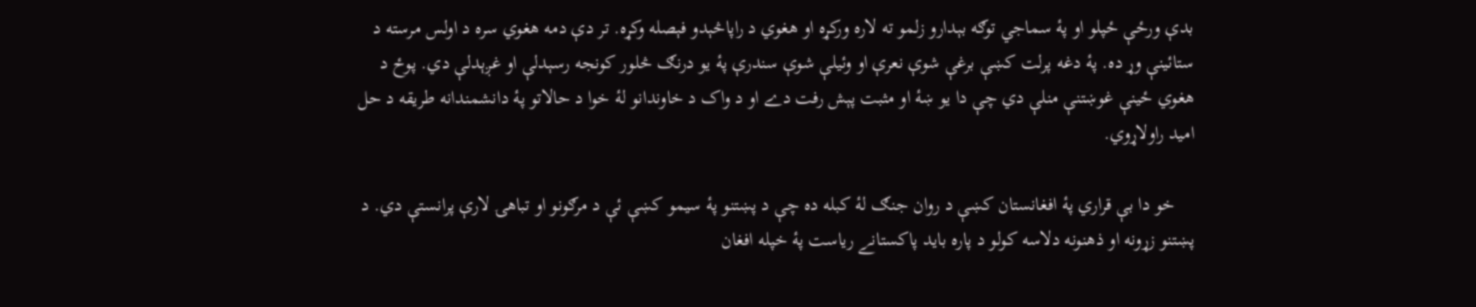بدې ورځې ځپلو او پۀ سماجي توګه بېدارو زلمو ته لاره ورکړه او هغوي د راپاڅېدو فېصله وکړه. تر دې دمه هغوي سره د اولس مرسته د ستائینې وړ ده. پۀ دغه پرلت کښې برغې شوې نعرې او وئیلې شوې سندرې پۀ یو درنګ څلور کونجه رسېدلې او غږېدلې دي. پوځ د هغوي ځینې غوښتنې منلې دي چې دا یو ښۀ او مثبت پېش رفت دے او د واک د خاوندانو لۀ خوا د حالاتو پۀ دانشمندانه طریقه د حل امید راولاړوي.

    خو دا بې قراري پۀ افغانستان کښې د روان جنګ لۀ کبله ده چې د پښتنو پۀ سیمو کښې ئې د مرګونو او تباهۍ لارې پرانستې دي. د پښتنو زړونه او ذهنونه دلاسه کولو د پاره باید پاکستانے ریاست پۀ خپله افغان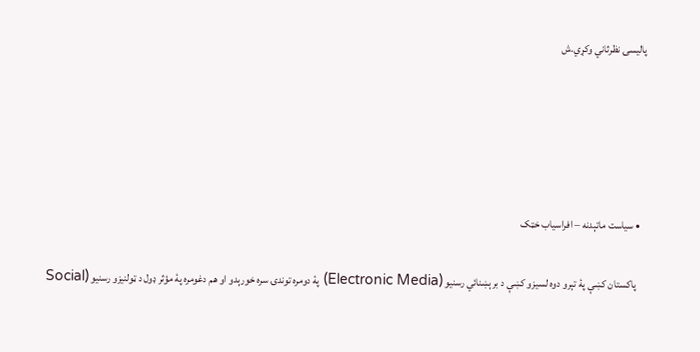پالیسۍ نظرثاني وکړي.ش





  • سياست ماتېدنه – افراسياب خټک

    پاکستان کښې پۀ تېرو دوه لسیزو کښې د برېښنائي رسنیو (Electronic Media) پۀ دومره توندۍ سره خورېدو او هم دغومره پۀ مؤثر ډول د ټولنیزو رسنیو (Social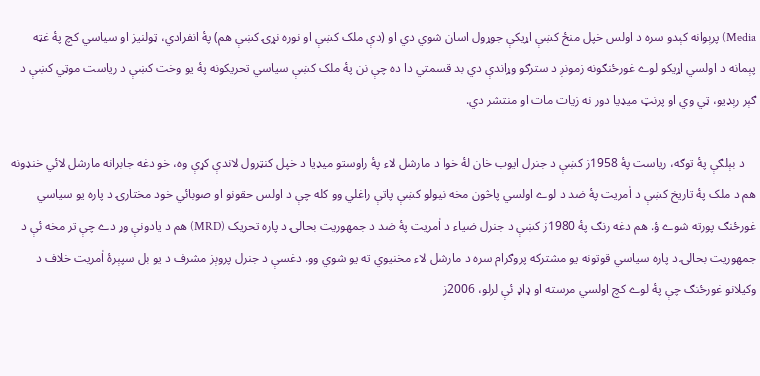Media) پرېوانه کېدو سره د اولس خپل منځ کښې اړیکې جوړول اسان شوي دي او (دې ملک کښې او نوره نړۍ کښې هم) پۀ انفرادي، ټولنیز او سیاسي کچ پۀ غټه پېمانه د اولسي اړیکو لوے غورځنګونه زمونږ د سترګو وړاندې دي بد قسمتي دا ده چې نن پۀ ملک کښې سیاسي تحریکونه پۀ یو وخت کښې د ریاست موټي کښې د ګېر رېډیو، ټي وي او پرنټ میډیا دور نه زیات مات او منتشر دي.

    د بېلګې پۀ توګه، ریاست پۀ 1958ز کښې د جنرل ایوب خان لۀ خوا د مارشل لاء پۀ راوستو میډیا د خپل کنټرول لاندې کړې وه، خو دغه جابرانه مارشل لائي خنډونه هم د ملک پۀ تاریخ کښې د اٰمریت پۀ ضد د لوے اولسي پاڅون مخه نیولو کښې پاتې راغلي وو کله چې د اولس حقونو او صوبائي خود مختارۍ د پاره یو سياسي غورځنګ پورته شوے ؤ. هم دغه رنګ پۀ ‍1980ز کښې د جنرل ضیاء د اٰمریت پۀ ضد د جمهوریت بحالۍ د پاره تحریک (MRD) هم د یادونې وړ دے چې تر مخه ئې د جمهوریت بحالۍ د پاره سیاسي قوتونه یو مشترکه پروګرام سره د مارشل لاء مخنیوي ته یو شوي وو. دغسې د جنرل پروېز مشرف د یو بل سپېرۀ اٰمریت خلاف د وکیلانو غورځنګ چې پۀ لوے کچ اولسي مرسته او ډاډ ئې لرلو، 2006ز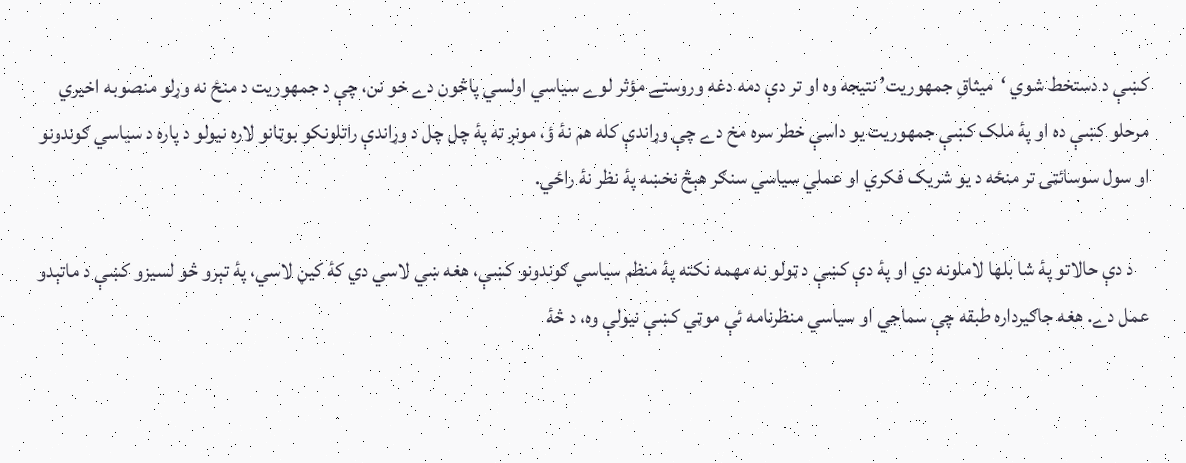کښې د دستخط شوي ‘میثاقِ جمهوریت’ نتیجه وه او تر دې دمه دغه وروستے مؤثر لوے سیاسي اولسي پاڅون دے خو نن، چې د جمهوریت د منځ نه وړلو منصوبه اخیري مرحلو کښې ده او پۀ ملک کښې جمهوریت یو داسې خطر سره مخ دے چې وړاندې کله هم نۀ ؤ، مونږ ته پۀ چل چل د وړاندې راتلونکو بوټانو لاره نیولو د پاره د سیاسي ګوندونو او سول سوسائټۍ تر منځه د یو شریک فکري او عملي سیاسي سنګر هېڅ نخښه پۀ نظر نۀ راځي.

    د دې حالاتو پۀ شا بلها لاملونه دي او پۀ دې کښې د ټولو نه مهمه نکته پۀ منظم سیاسي ګوندونو کښې، هغه ښي لاسي دي کۀ کیڼ لاسي، پۀ تېرو څو لسیزو کښې د ماتېدو عمل دے. هغه جاګیرداره طبقه چې سماجي او سیاسي منظرنامه ئې موټي کښې نیولې وه، د څۀ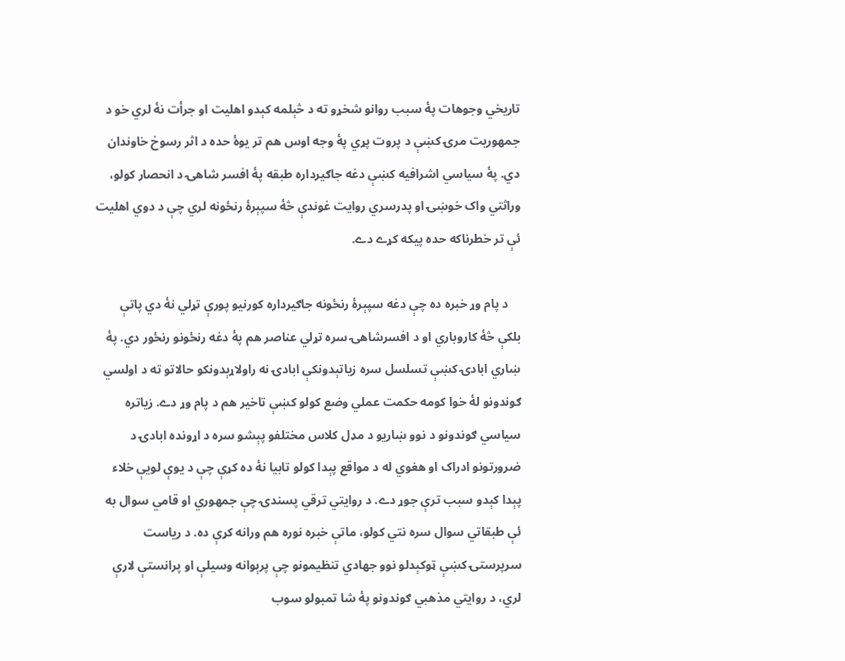تاریخي وجوهات پۀ سبب روانو شخړو ته د څېلمه کېدو اهلیت او جرأت نۀ لري خو د جمهوریت مرۍ کښې د پروت پړي پۀ وجه اوس هم تر یوۀ حده د اثر رسوخ خاوندان دي. پۀ سیاسي اشرافیه کښې دغه جاګیرداره طبقه پۀ افسر شاهۍ د انحصار کولو، وراثتي واک خوښۍ او پدرسري روایت غوندې څۀ سپېرۀ رنځونه لري چې د دوي اهلیت ئې تر خطرناکه حده پیکه کړے دے.

    د پام وړ خبره ده چې دغه سپېرۀ رنځونه جاګیرداره کورنیو پورې تړلي نۀ دي پاتې بلکې څۀ کاروباري او د افسرشاهۍ سره تړلي عناصر هم پۀ دغه رنځونو رنځور دي. پۀ ښاري ابادۍ کښې تسلسل سره زیاتېدونکې ابادۍ نه راولاړېدونکو حالاتو ته د اولسي ګوندونو لۀ خوا کومه حکمت عملي وضع کولو کښې تاخیر هم د پام وړ دے. زیاتره سیاسي ګوندونو د نوو ښاریو د مډل کلاس مختلفو پېشو سره د اړونده ابادۍ د ضرورتونو ادراک او هغوي له د مواقع پېدا کولو تابیا نۀ ده کړې چې د یوې لویې خلاء پېدا کېدو سبب ترې جوړ دے. د روایتي ترقي پسندۍ چې جمهوري او قامي سوال به ئې طبقاتي سوال سره نتي کولو، ماتې خبره نوره هم ورانه کړې ده. د ریاست سرپرستۍ کښې ټوکېدلو نوو جهادي تنظیمونو چې پرېوانه وسیلې او پرانستې لارې لري، د روایتي مذهبي ګوندونو پۀ شا تمبولو سوب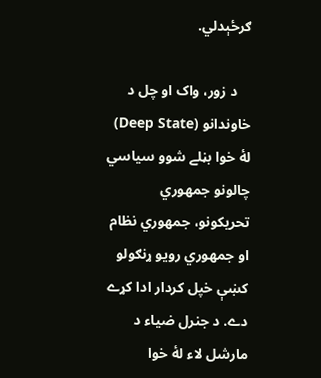ګرځېدلي.

    د زور، واک او چل د خاوندانو (Deep State) لۀ خوا بڼلے شوو سیاسي چالونو جمهوري تحریکونو، جمهوري نظام او جمهوري رویو ړنګولو کښې خپل کردار ادا کړے دے. د جنرل ضیاء د مارشل لاء لۀ خوا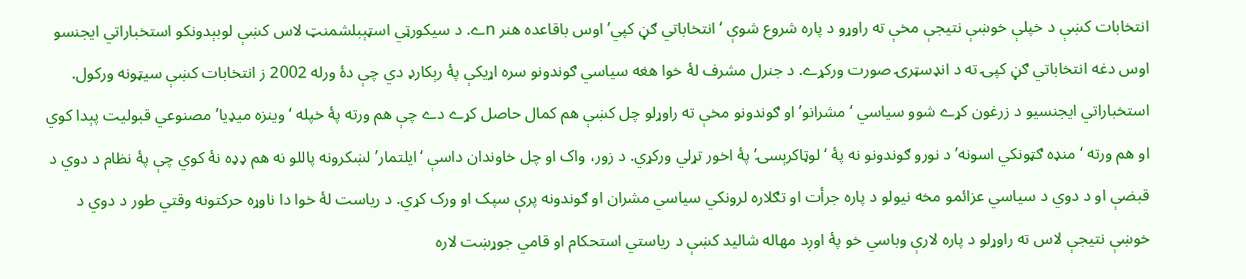انتخابات کښې د خپلې خوښې نتیجې مخې ته راوړو د پاره شروع شوې ‘انتخاباتي ګڼ کپي’ اوس باقاعده هنر nے. د سیکورټي اسټېبلشمنټ لاس کښې لوبېدونکو استخباراتي ایجنسو اوس دغه انتخاباتي ګڼ کپۍ ته د انډسټرۍ صورت ورکړے. د جنرل مشرف لۀ خوا هغه سیاسي ګوندونو سره اړیکې پۀ رېکارډ دي چې دۀ ورله 2002 ز انتخابات کښې سیټونه ورکول. استخباراتي ایجنسیو د زرغون کړے شوو سیاسي ‘مشرانو’ او ګوندونو مخې ته راوړلو چل کښې هم کمال حاصل کړے دے چې هم ورته پۀ خپله ‘وینزه میډیا’ مصنوعي قبولیت پېدا کوي او هم ورته ‘منډه ګټونکي اسونه’ د نورو ګوندونو نه پۀ ‘لوټاکرېسۍ’ پۀ اخور تړلي ورکړي. د زور، واک او چل خاوندان داسې ‘ایلتمار’ لښکرونه پاللو نه هم ډډه نۀ کوي چې پۀ نظام د دوي د قبضې او د دوي د سیاسي عزائمو مخه نیولو د پاره جرأت او تګلاره لرونکي سیاسي مشران او ګوندونه پرې سپک او ورک کړي. د ریاست لۀ خوا دا ناوړه حرکتونه وقتي طور د دوي د خوښې نتیجې لاس ته راوړلو د پاره لارې وباسي خو پۀ اوږد مهاله شالید کښې د ریاستي استحکام او قامي جوړښت لاره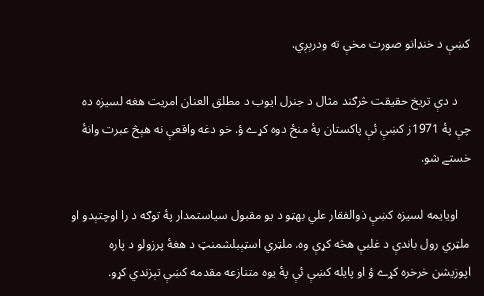کښې د خنډانو صورت مخې ته ودرېږي.

    د دې تریخ حقیقت څرګند مثال د جنرل ایوب د مطلق العنان امریت هغه لسیزه ده چې پۀ 1971ز کښې ئې پاکستان پۀ منځ دوه کړے ؤ. خو دغه واقعې نه هېڅ عبرت وانۀ خستے شو.

    اویایمه لسیزه کښې ذوالفقار علي بهټو د یو مقبول سیاستمدار پۀ توګه د را اوچتېدو او ملټري رول باندې د غلبې هڅه کړې وه. ملټري اسټېبلشمنټ د هغۀ پرزولو د پاره اپوزیشن خرخره کړے ؤ او پایله کښې ئې پۀ یوه متنازعه مقدمه کښې تېزندي کړو.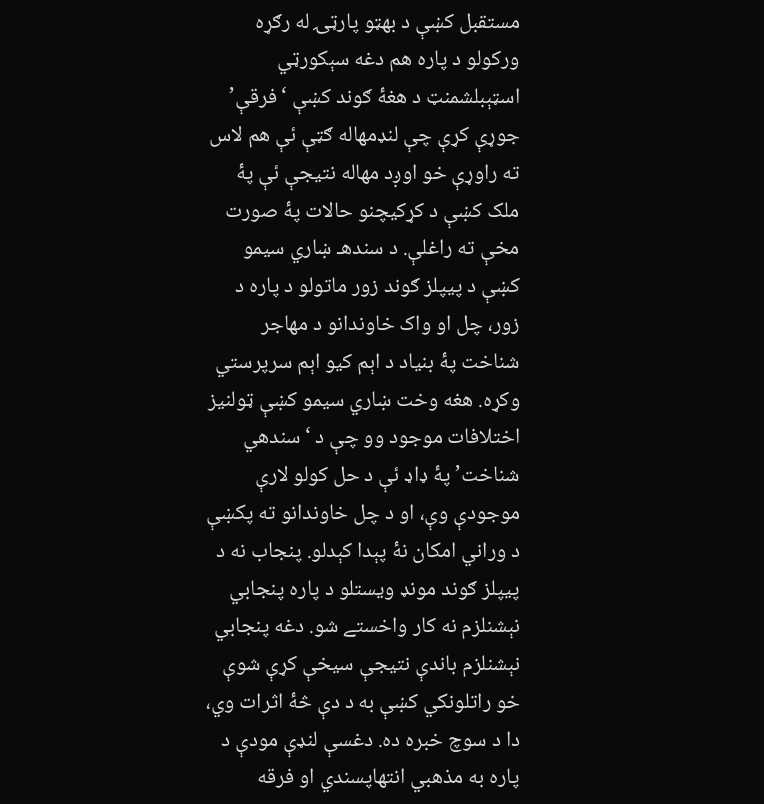مستقبل کښې د بهټو پارټۍ له رګړه ورکولو د پاره هم دغه سېکورټي اسټېبلشمنټ د هغۀ ګوند کښې ‘فرقې’ جوړې کړې چې لنډمهاله ګټې ئې هم لاس ته راوړې خو اوږد مهاله نتیجې ئې پۀ ملک کښې د کړکیچنو حالات پۀ صورت مخې ته راغلې. د سندهـ ښاري سیمو کښې د پیپلز ګوند زور ماتولو د پاره د زور، چل او واک خاوندانو د مهاجر شناخت پۀ بنیاد د اېم کیو اېم سرپرستي وکړه. هغه وخت ښاري سیمو کښې ټولنیز اختلافات موجود وو چې د ‘سندهي شناخت’ پۀ ډاډ ئې د حل کولو لارې موجودې وې، او د چل خاوندانو ته پکښې د وراني امکان نۀ پېدا کېدلو. پنجاب نه د پیپلز ګوند مونډ ویستلو د پاره پنجابي نېشنلزم نه کار واخستے شو. دغه پنجابي نېشنلزم باندې نتیجې سیخې کړې شوې خو راتلونکي کښې به د دې څۀ اثرات وي، دا د سوچ خبره ده. دغسې لنډې مودې د پاره به مذهبي انتهاپسندي او فرقه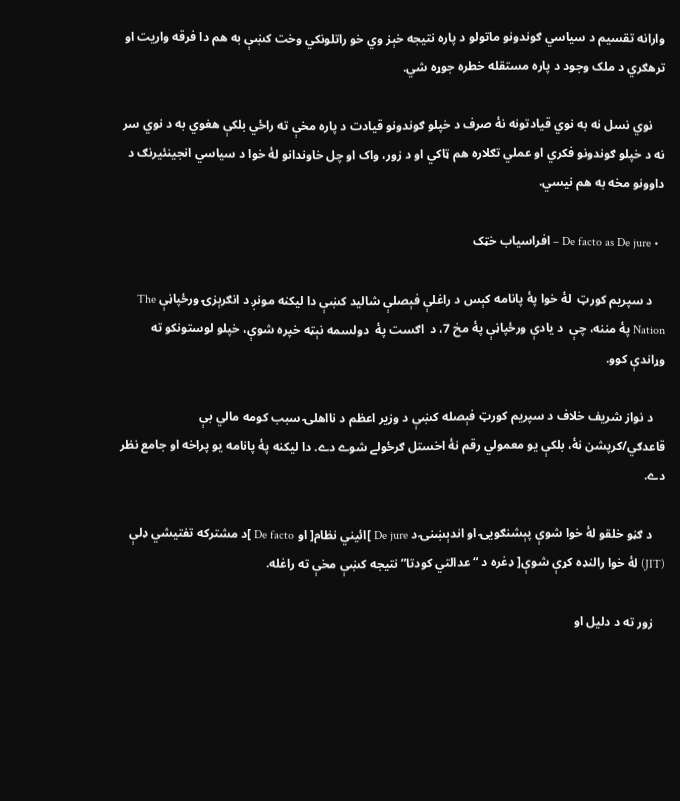وارانه تقسیم د سیاسي ګوندونو ماتولو د پاره نتیجه خېز وي خو راتلونکي وخت کښې به هم دا فرقه واریت او ترهګري د ملک وجود د پاره مستقله خطره جوړه شي.

    نوي نسل نه به نوي قیادتونه نۀ صرف د خپلو ګوندونو قیادت د پاره مخې ته راځي بلکې هغوي به د نوي سر نه د خپلو ګوندونو فکري او عملي تګلاره هم ټاکي او د زور، واک او چل خاوندانو لۀ خوا د سیاسي انجینئیرنګ د داوونو مخه به هم نیسي.

  • De facto as De jure – افراسياب خټک

    د سپریم کورټ  لهٔ خوا پهٔ پانامه کېس د راغلې فېصلې شالید کښې دا لیکنه مونږ د انګرېزۍ ورځپاڼې The Nation پهٔ مننه، چې  د یادې ورځپاڼې پهٔ مخ 7، د  اګست پهٔ  دولسمه نېټه خپره شوې، خپلو لوستونکو ته وړاندې کوو.

    د نواز شریف خلاف د سپریم کورټ فېصله کښې د وزیر اعظم د نااهلۍ سبب کومه مالي بې قاعدګي/کرپشن نهٔ، بلکې یو معمولي رقم نهٔ اخستل ګرځولے شوے دے. دا لیکنه پهٔ پانامه یو پراخه او جامع نظر دے.

    د ګڼو خلقو لۀ خوا شوې پېشنګویۍ او اندېښنۍ د De jure ]ائیني نظام[ او De facto ]د مشترکه تفتیشي ډلې  (JIT) لۀ خوا رالنډه کړې شوې[ ډغره د “عدالتي کودتا” نتیجه کښې مخې ته راغله.

    زور ته د دلیل او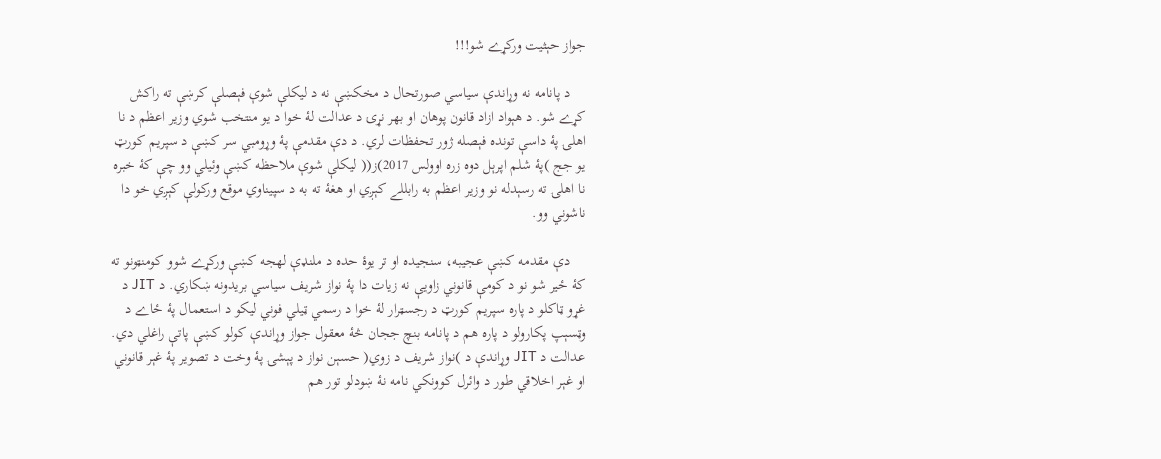جواز حېثیت ورکړے شو!!!

    د پانامه نه وړاندې سیاسي صورتحال د مخکښې نه د لیکلې شوې فېصلې کرښې ته راکش کړے شو. د هېواد ازاد قانون پوهان او بهر نړۍ د عدالت لۀ خوا د یو منتخب شوي وزیر اعظم د نا اهلۍ پۀ داسې تونده فېصله ژور تحفظات لري. د دې مقدمې پۀ وړومبي سر کښې د سپریم کورټ یو جج )پۀ شلم اپرېل دوه زره اوولس 2017)ز(( لیکلې شوې ملاحظه کښې وئیلي وو چې کۀ خبره نا اهلۍ ته رسېدله نو وزیر اعظم به رابللے کېږي او هغۀ ته به د سپیناوي موقع ورکولې کېږي خو دا ناشوني وو.

    دې مقدمه کښې عجیبه، سنجیده او تر یوۀ حده د ملنډې لهجه کښې ورکړے شوو کومنټونو ته کۀ ځیر شو نو د کومې قانوني زاویې نه زیات دا پۀ نواز شریف سیاسي بریدونه ښکاري. د JIT د غړو ټاکلو د پاره سپریم کورټ د رجسټرار لۀ خوا د رسمي ټیلي فوني لیکو د استعمال پۀ ځاے د وټسېپ پکارولو د پاره هم د پانامه بنچ ججان څۀ معقول جواز وړاندې کولو کښې پاتې راغلي دي. عدالت د JIT وړاندې د )نواز شریف د زوي( حسېن نواز د پېشۍ پۀ وخت د تصویر پۀ غېر قانوني او غېر اخلاقي طور د وائرل کوونکي نامه نۀ ښودلو تور هم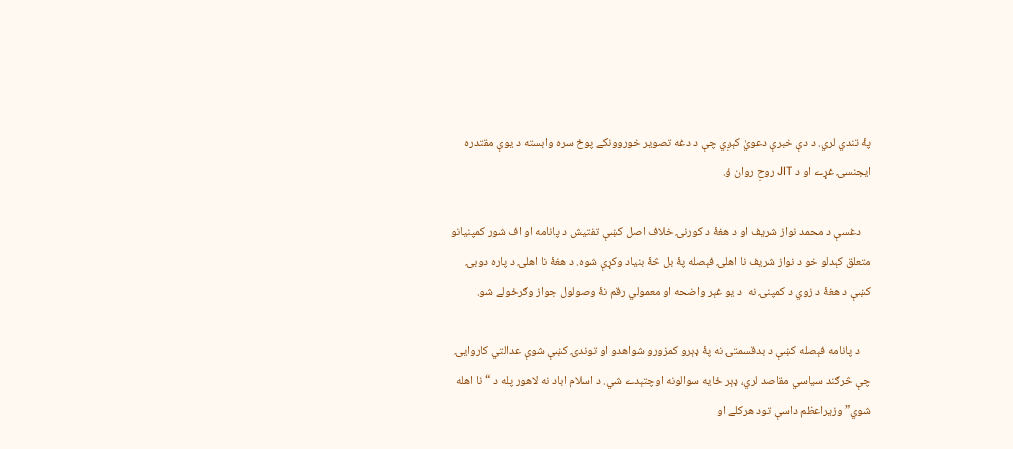پۀ تندي لري. د دې خبرې دعويٰ کېږي چې د دغه تصویر خوروونکے پوځ سره وابسته د یوې مقتدره ایجنسۍ غړے او د JIT روحِ روان ؤ.

    دغسې د محمد نواز شریف او د هغۀ د کورنۍ خلاف اصل کښې تفتیش د پانامه او اف شور کمپنیانو متعلق کېدلو خو د نواز شریف نا اهلۍ فېصله پۀ بل څۀ بنیاد وکړې شوه. د هغۀ نا اهلۍ د پاره دوبۍ کښې د هغۀ د زوي د کمپنۍ نه  د یو غېر واضحه او معمولي رقم نۀ وصولول جواز وګرځولے شو.

    د پانامه فېصله کښې د بدقسمتۍ نه پۀ ډېرو کمزورو شواهدو او توندۍ کښې شوې عدالتي کاروایۍ چې څرګند سیاسي مقاصد لري، ډېر ځایه سوالونه اوچتېدے شي. د اسلام اباد نه لاهور پله د “نا اهله شوي” وزیراعظم داسې تود هرکلے او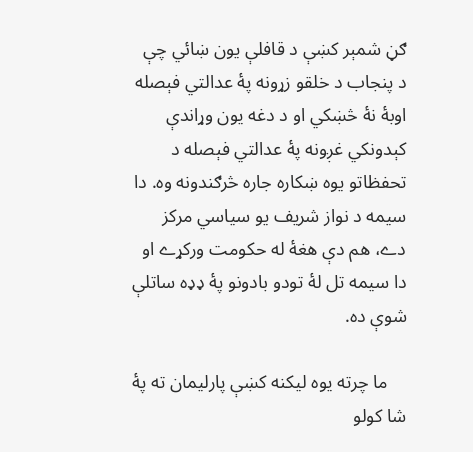ګڼ شمېر کښې د قافلې یون ښائي چې د پنجاب د خلقو زړونه پۀ عدالتي فېصله اوبۀ نۀ څښکي او د دغه یون وړاندې کېدونکي غږونه پۀ عدالتي فېصله د تحفظاتو یوه ښکاره جاره څرګندونه وه. دا سیمه د نواز شریف یو سیاسي مرکز دے، هم دې هغۀ له حکومت ورکړے او دا سیمه تل لۀ تودو بادونو پۀ ډډه ساتلې شوې ده.

    ما چرته یوه لیکنه کښې پارلیمان ته پۀ شا کولو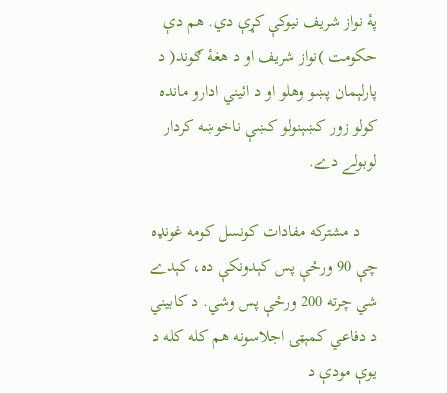پۀ نواز شریف نیوکې کړې دي. هم دې حکومت )نواز شریف او د هغۀ ګوند( د پارلېمان پښو وهلو او د ائیني ادارو مانده کولو زور کښېنولو کښې ناخوښه کردار لوبولے دے.

    د مشترکه مفادات کونسل کومه غونډه چې 90 ورځې پس کېدونکې ده، کېدے شي چرته 200 ورځې پس وشي. د کابیني د دفاعي کمېټۍ اجلاسونه هم کله کله د یوې مودې د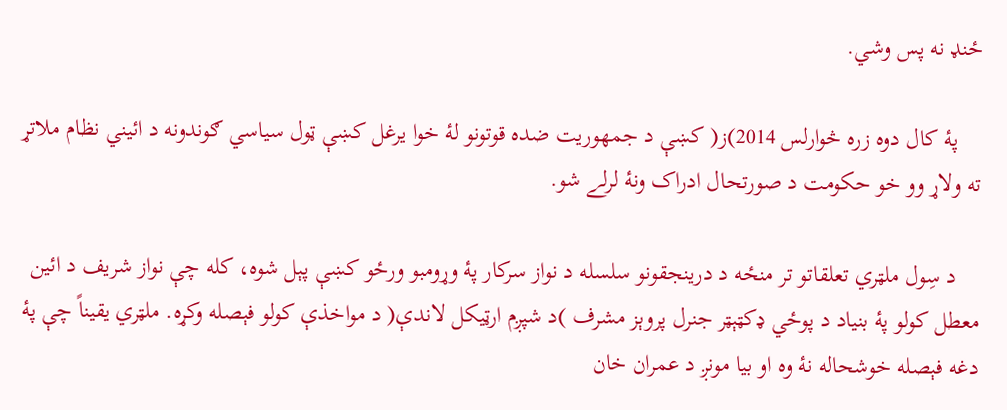ځنډ نه پس وشي.

    پۀ کال دوه زره څوارلس 2014)ز( کښې د جمهوریت ضده قوتونو لۀ خوا یرغل کښې ټول سیاسي ګوندونه د ائیني نظام ملاتړ ته ولاړ وو خو حکومت د صورتحال ادراک ونۀ لرلے شو.

    د سِول ملټري تعلقاتو تر منځه د درینجقونو سلسله د نواز سرکار پۀ وړومبو ورځو کښې پېل شوه، کله چې نواز شریف د ائین معطل کولو پۀ بنیاد د پوځي ډکټېټر جنرل پروېز مشرف )د شپږم ارټیکل لاندې( د مواخذې کولو فېصله وکړه. ملټري یقیناً چې پۀ دغه فېصله خوشحاله نۀ وه او بیا مونږ د عمران خان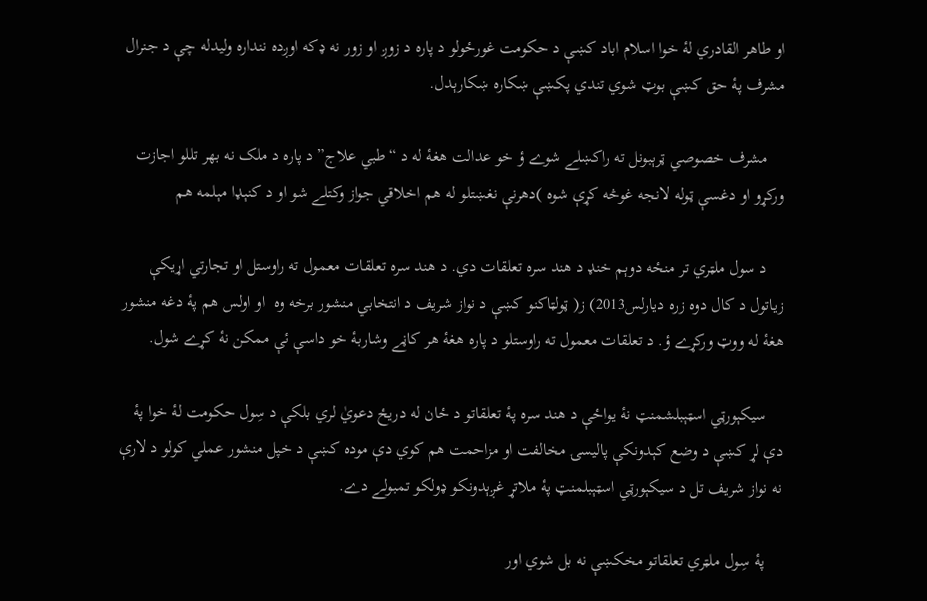او طاهر القادري لۀ خوا اسلام اباد کښې د حکومت غورځولو د پاره د زوږ او زور نه ډکه اوږده ننداره ولیدله چې د جنرال مشرف پۀ حق کښې بوټ شوي تندي پکښې ښکاره ښکارېدل.

    مشرف خصوصي ټرېبونل ته راکښلے شوے ؤ خو عدالت هغۀ له د “طبي علاج” د پاره د ملک نه بهر تللو اجازت ورکړو او دغسې ټوله لانجه غوڅه کړې شوه )دهرنې نغښتلو له هم اخلاقي جواز وکتلے شو او د کنېډا مېلمه هم

    د سول ملټري تر منځه دوېم خنډ د هند سره تعلقات دي. د هند سره تعلقات معمول ته راوستل او تجارتي اړیکې زیاتول د کال دوه زره دیارلس2013) ز( ټولټاکنو کښې د نواز شریف د انتخابي منشور برخه وه  او اولس هم پۀ دغه منشور هغۀ له ووټ ورکړے ؤ. د تعلقات معمول ته راوستلو د پاره هغۀ هر کاڼے وشاربۀ خو داسې ئې ممکن نۀ کړے شول.

    سیکېورټي اسټېبلشمنټ نۀ یواځې د هند سره پۀ تعلقاتو د ځان له دریځ دعويٰ لري بلکې د سِول حکومت لۀ خوا پۀ دې لړ کښې د وضع کېدونکې پالیسۍ مخالفت او مزاحمت هم کوي دې موده کښې د خپل منشور عملي کولو د لارې نه نواز شریف تل د سیکېورټي اسټېبلمنټ پۀ ملاتړ غږېدونکو ډولکو تمبولے دے.

    پۀ سِول ملټري تعلقاتو مخکښې نه بل شوي اور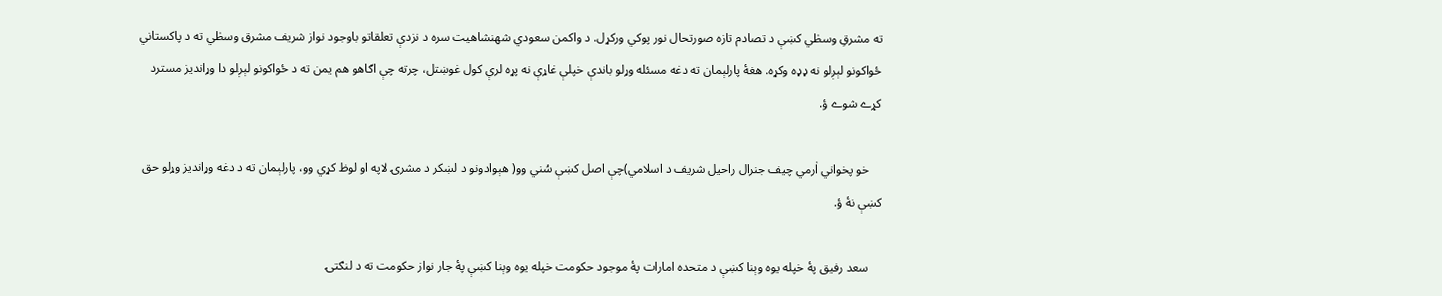ته مشرقِ وسطٰي کښې د تصادم تازه صورتحال نور پوکي ورکړل. د واکمن سعودي شهنشاهیت سره د نزدې تعلقاتو باوجود نواز شریف مشرق وسطٰي ته د پاکستاني ځواکونو لېږلو نه ډډه وکړه. هغۀ پارلېمان ته دغه مسئله وړلو باندې خپلې غاړې نه پړه لرې کول غوښتل، چرته چې اګاهو هم یمن ته د ځواکونو لېږلو دا وړاندیز مسترد کړے شوے ؤ.

    خو پخواني اٰرمي چیف جنرال راحیل شریف د اسلامي)چې اصل کښې سُني وو( هېوادونو د لښکر د مشرۍ لاپه او لوظ کړي وو، پارلېمان ته د دغه وړاندیز وړلو حق کښې نۀ ؤ.

    سعد رفیق پۀ خپله یوه وېنا کښې د متحده امارات پۀ موجود حکومت خپله یوه وېنا کښې پۀ جار نواز حکومت ته د لنګتۍ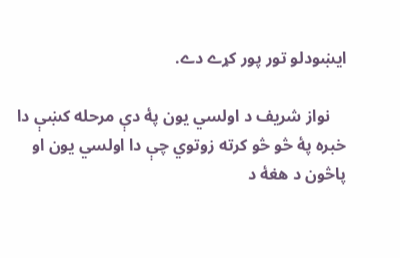ایښودلو تور پور کړے دے.

    نواز شریف د اولسي یون پۀ دې مرحله کښې دا خبره پۀ څو څو کرته زوتوي چې دا اولسي یون او پاڅون د هغۀ د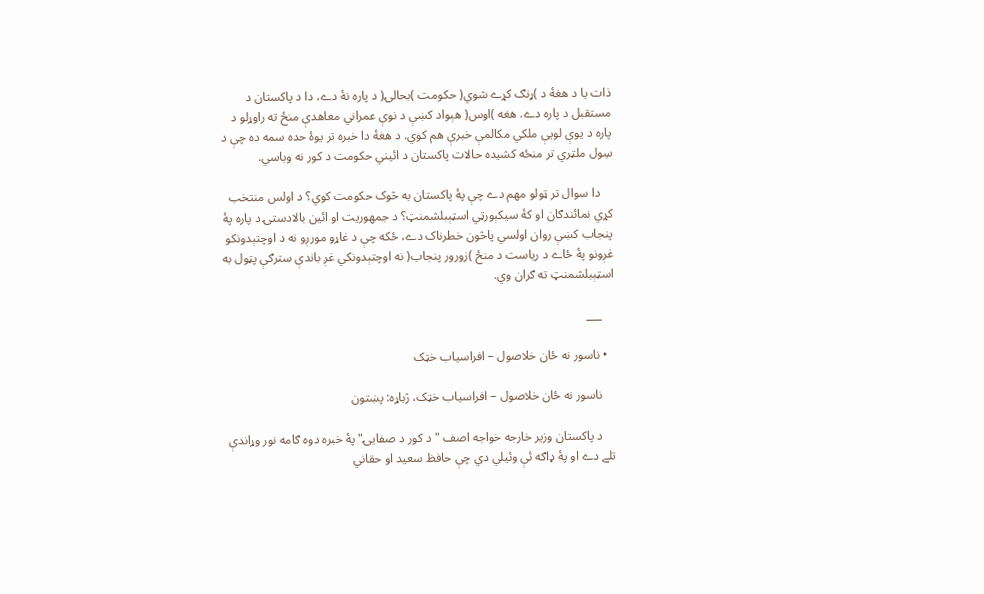ذات یا د هغۀ د )ړنګ کړے شوي( حکومت )بحالۍ( د پاره نۀ دے، دا د پاکستان د مستقبل د پاره دے. هغه )اوس( هېواد کښې د نوې عمراني معاهدې منځ ته راوړلو د پاره د یوې لویې ملکي مکالمې خبرې هم کوي. د هغۀ دا خبره تر یوۀ حده سمه ده چې د سِول ملټري تر منځه کشیده حالات پاکستان د ائیني حکومت د کور نه وباسي.

    دا سوال تر ټولو مهم دے چې پۀ پاکستان به څوک حکومت کوي؟ د اولس منتخب کړي نمائندګان او کۀ سیکېورټي اسټېبلشمنټ؟ د جمهوريت او ائین بالادستۍ د پاره پۀ پنجاب کښې روان اولسي پاڅون خطرناک دے، ځکه چې د غاړو مورږو نه د اوچتېدونکو غږونو پۀ ځاے د ریاست د منځ )زورور پنجاب( نه اوچتېدونکي غږ باندې سترګې پټول به اسټېبلشمنټ ته ګران وي.

    ___

  • ناسور نه ځان خلاصول – افراسياب خټک

    ناسور نه ځان خلاصول – افراسياب خټک، ژباړه: پښتون

    د پاکستان وزير خارجه خواجه اصف "د کور د صفايۍ" پۀ خبره دوه ګامه نور وړاندې تلے دے او پۀ ډاګه ئې وئیلي دي چې حافظ سعيد او حقاني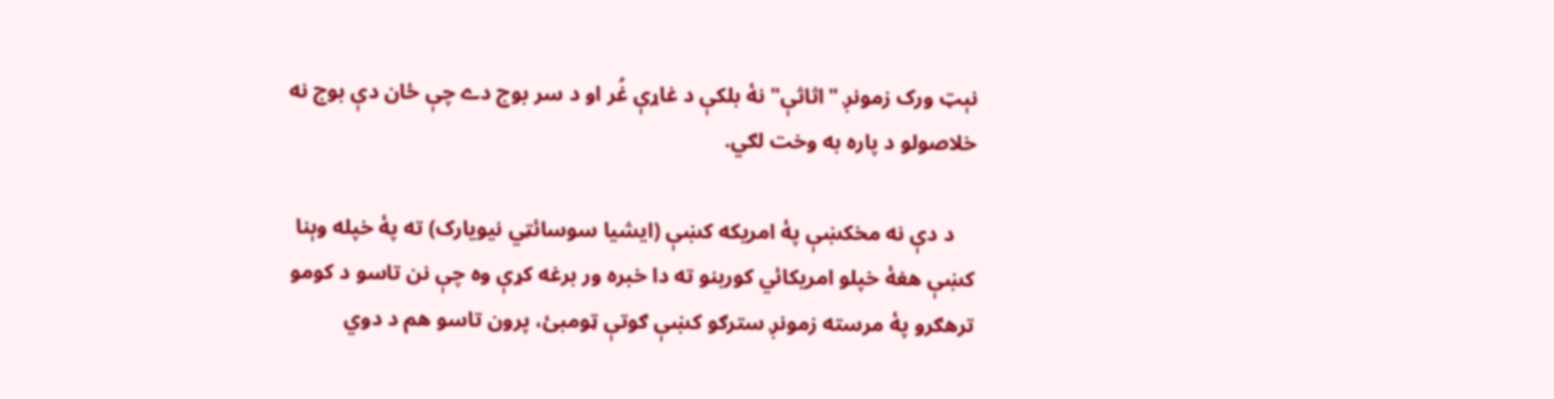نېټ ورک زمونږ "اثاثې" نۀ بلکې د غاړې غُر او د سر بوج دے چې ځان دې بوج نه خلاصولو د پاره به وخت لګي.

    د دې نه مخکښې پۀ امريکه کښې (ايشيا سوسائټي نيويارک) ته پۀ خپله وېنا کښې هغۀ خپلو امريکائي کوربنو ته دا خبره ور برغه کړې وه چې نن تاسو د کومو ترهګرو پۀ مرسته زمونږ سترګو کښې ګوتې ټومبئ، پرون تاسو هم د دوي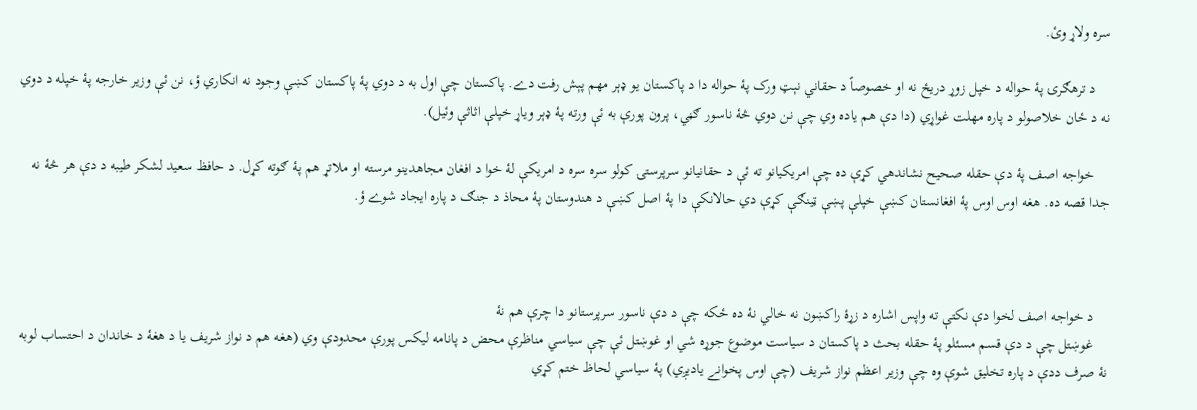سره ولاړ وئ.

    د ترهګرۍ پۀ حواله د خپل زوړ دریځ نه او خصوصاً د حقاني نېټ ورک پۀ حواله دا د پاکستان یو ډېر مهم پېش رفت دے. پاکستان چې اول به د دوي پۀ پاکستان کښې وجود نه انکاري ؤ، نن ئې وزیر خارجه پۀ خپله د دوي نه د ځان خلاصولو د پاره مهلت غواړي (دا دې هم یاده وي چې نن دوي څۀ ناسور ګڼي، پرون پورې به ئې ورته پۀ ډېر ویاړ خپلې اثاثې وئیل).

    خواجه اصف پۀ دې حقله صحيح نشاندهي کړې ده چې امريکيانو ته ئې د حقانيانو سرپرستۍ کولو سره سره د امریکې لۀ خوا د افغان مجاهدينو مرسته او ملاتړ هم پۀ ګوته کړل. د حافظ سعيد لشکر طيبه د دې هر څۀ نه جدا قصه ده. هغه اوس اوس پۀ افغانستان کښې خپلې پښې ټينګې کړې دي حالانکې دا پۀ اصل کښې د هندوستان پۀ محاذ د جنګ د پاره ايجاد شوے ؤ.



    د خواجه اصف لخوا دې نکتې ته واپس اشاره د زړۀ راکښون نه خالي نۀ ده ځکه چې د دې ناسور سرپرستانو دا چرې هم نۀ
    غوښتل چې د دې قسم مسئلو پۀ حقله بحث د پاکستان د سياست موضوع جوړه شي او غوښتل ئې چې سياسي مناظرې محض د پانامه ليکس پورې محدودې وي (هغه هم د نواز شريف يا د هغۀ د خاندان د احتساب لوبه نۀ صرف ددې د پاره تخليق شوې وه چې وزير اعظم نواز شريف (چې اوس پخوانے ياديږي) پۀ سياسي لحاظ ختم کړي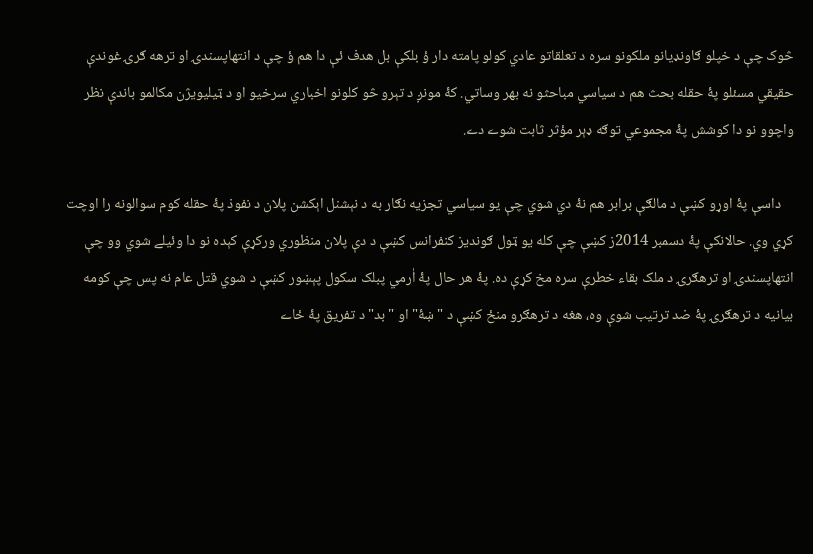څوک چې د خپلو ګاونډیانو ملکونو سره د تعلقاتو عادي کولو پامته دار ؤ بلکې بل هدف ئې دا هم ؤ چې د انتهاپسندۍ او ترهه ګرۍ غوندې حقيقي مسئلو پۀ حقله بحث هم د سياسي مباحثو نه بهر وساتي. کۀ مونږ د تېرو څو کلونو اخباري سرخيو او د ټيليويژن مکالمو باندې نظر واچوو نو دا کوشش پۀ مجموعي توګه ډېر مؤثر ثابت شوے دے.

    داسې پۀ اوړو کښې د مالګې برابر هم نۀ دي شوي چې یو سياسي تجزیه نګار به د نېشنل اېکشن پلان د نفوذ پۀ حقله کوم سوالونه را اوچت کړي وي. حالانکې پۀ دسمبر 2014ز کښې چې کله یو ټول ګوندیز کنفرانس کښې د دې پلان منظوري ورکړې کېده نو دا وئیلے شوي وو چې انتهاپسندۍ او ترهګرۍ د ملک بقاء خطرې سره مخ کړې ده. پۀ هر حال پۀ اٰرمي پبلک سکول پېښور کښې د شوي قتل عام نه پس چې کومه بيانيه د ترهګرۍ پۀ ضد ترتيب شوې وه، هغه د ترهګرو منځ کښې د "ښۀ" او "بد" د تفريق پۀ ځاے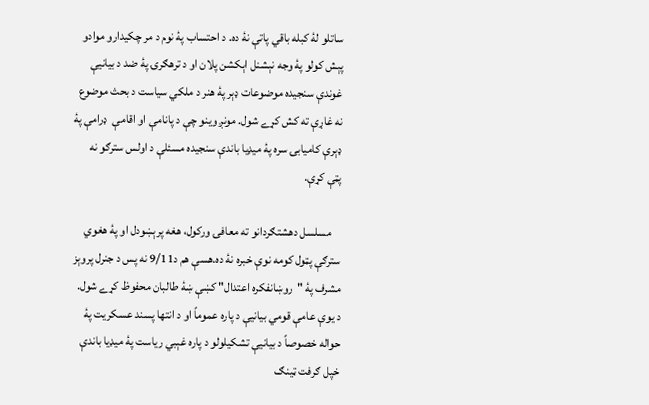ساتلو لۀ کبله باقي پاتې نۀ ده. د احتساب پۀ نوم د مر چکيدارو موادو پېش کولو پۀ وجه نېشنل اېکشن پلان او د ترهګرۍ پۀ ضد د بیانیې غوندې سنجیده موضوعات ډېر پۀ هنر د ملکي سياست د بحث موضوع نه غاړې ته کش کړے شول. مونږ وینو چې د پانامې او اقامې  ډرامې پۀ ډېرې کاميابۍ سره پۀ ميډيا باندې سنجیده مسئلې د اولس سترګو نه پټې کړې.

    مسلسل دهشتګردانو ته معافۍ ورکول، هغه پرېښودل او پۀ هغوي سترګې پټول کومه نوې خبره نۀ ده.هسې هم د9/11 نه پس د جنرل پروېز مشرف پۀ "روښانفکره اعتدال" کښې ښۀ طالبان محفوظ کړے شول. د یوې عامې قومي بیانیې د پاره عموماً او د انتها پسند عسکریت پۀ حواله خصوصاً د بیانیې تشکیلولو د پاره غېبي رياست پۀ ميډيا باندې خپل ګرفت ټينګ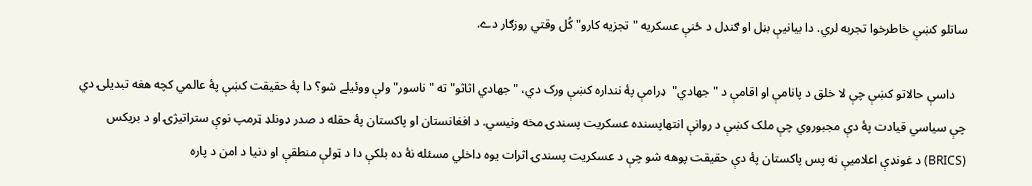ساتلو کښې خاطرخوا تجربه لري. دا بیانیې بڼل او ګنډل د ځنې عسکریه "تجزیه کارو" کُل وقتي روزګار دے.

    داسې حالاتو کښې چې لا خلق د پانامې او اقامې د "جهادي"  ډرامې پۀ ننداره کښې ورک دي، "جهادي اثاثو" ته "ناسور" ولې ووئیلے شو؟ دا پۀ حقيقت کښې پۀ عالمي کچه هغه تبديلۍ دي چې سياسي قيادت پۀ دې مجبوروي چې ملک کښې د روانې انتهاپسنده عسکريت پسندۍ مخه ونيسي. د افغانستان او پاکستان پۀ حقله د صدر ډونلډ ټرمپ نوې ستراتیژۍ او د بريکس (BRICS) د غونډې اعلاميې نه پس پاکستان پۀ دې حقيقت پوهه شو چې د عسکريت پسندۍ اثرات يوه داخلي مسئله نۀ ده بلکې دا د ټولې منطقې او دنيا د امن د پاره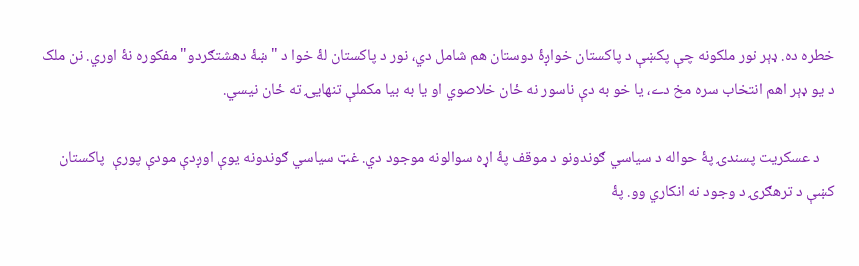خطره ده. ډېر نور ملکونه چې پکښې د پاکستان خواږۀ دوستان هم شامل دي، نور د پاکستان لۀ خوا د "ښۀ دهشتګردو" مفکوره نۀ اوري. نن ملک د يو ډېر اهم انتخاب سره مخ دے، يا خو به دې ناسور نه ځان خلاصوي او يا به بيا مکملې تنهایۍ ته ځان نيسي.

    د عسکريت پسندۍ پۀ حواله د سياسي ګوندونو د موقف پۀ اړه سوالونه موجود دي. غټ سياسي ګوندونه یوې اوږدې مودې پورې  پاکستان کښې د ترهګرۍ د وجود نه انکاري وو. پۀ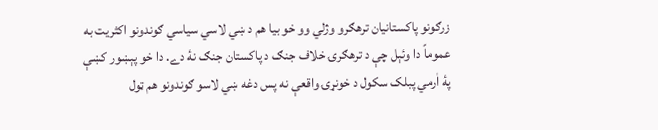زرګونو پاکستانيان ترهګرو وژلي وو خو بیا هم د ښي لاسي سياسي ګوندونو اکثريت به عموماً دا وئېل چې د ترهګرۍ خلاف جنګ د پاکستان جنګ نۀ دے. دا خو پېښور کښې پۀ اٰرمي پبلک سکول د خونړۍ واقعې نه پس دغه ښي لاسو ګوندونو هم ټول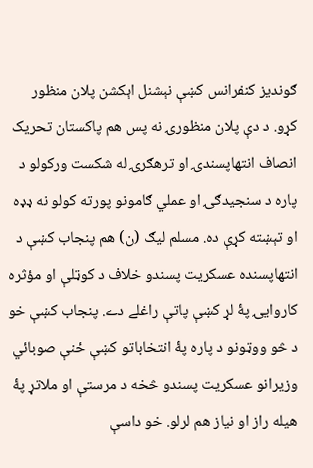ګونديز کنفرانس کښې نېشنل اېکشن پلان منظور کړو. د دې پلان منظورۍ نه پس هم پاکستان تحريک انصاف انتهاپسندۍ او ترهګرۍ له شکست ورکولو د پاره د سنجیدګۍ او عملي ګامونو پورته کولو نه ډډه او تېښته کړې ده. مسلم ليګ (ن) هم پنجاب کښې د انتهاپسنده عسکريت پسندو خلاف د کوټلې او مؤثره کاروایۍ پۀ لړ کښې پاتې راغلے دے. پنجاب کښې خو د څو ووټونو د پاره پۀ انتخاباتو کښې ځنې صوبائي وزيرانو عسکريت پسندو څخه د مرستې او ملاتړ پۀ هیله راز او نياز هم لرلو. خو داسې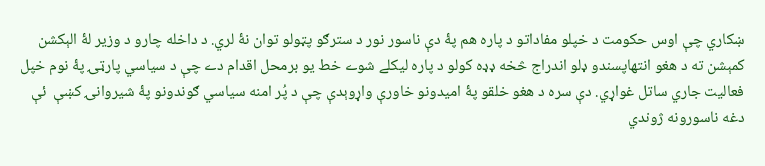ښکاري چې اوس حکومت د خپلو مفاداتو د پاره هم پۀ دې ناسور نور د سترګو پټولو توان نۀ لري. د داخله چارو د وزير لۀ الېکشن کمېشن ته د هغو انتهاپسندو ډلو اندراج څخه ډډه کولو د پاره لیکلے شوے خط یو برمحل اقدام دے چې د سياسي پارټۍ پۀ نوم خپل فعاليت جاري ساتل غواړي. دې سره د هغو خلقو پۀ اميدونو خاورې واړوېدې چې د پُر امنه سياسي ګوندونو پۀ شیروانۍ کښې  ئې دغه ناسورونه ژوندي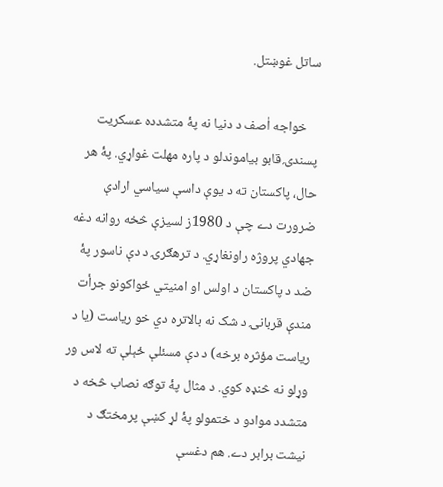ساتل غوښتل.

    خواجه اٰصف د دنيا نه پۀ متشدده عسکريت پسندۍ قابو بياموندلو د پاره مهلت غواړي. پۀ هر حال، پاکستان ته د یوې داسې سياسي ارادې ضرورت دے چې د 1980ز لسيزې څخه روانه دغه جهادي پروژه راونغاړي. د ترهګرۍ د دې ناسور پۀ ضد د پاکستان د اولس او امنیتي ځواکونو جرأت مندې قربانۍ د شک نه بالاتره دي خو رياست (يا د ریاست مؤثره برخه) د دې مسئلې ځېلې ته لاس ور وړلو نه څنډه کوي. د مثال پۀ توګه نصاب څخه د متشدد موادو د ختمولو پۀ لړ کښې پرمختګ د نيشت برابر دے. هم دغسې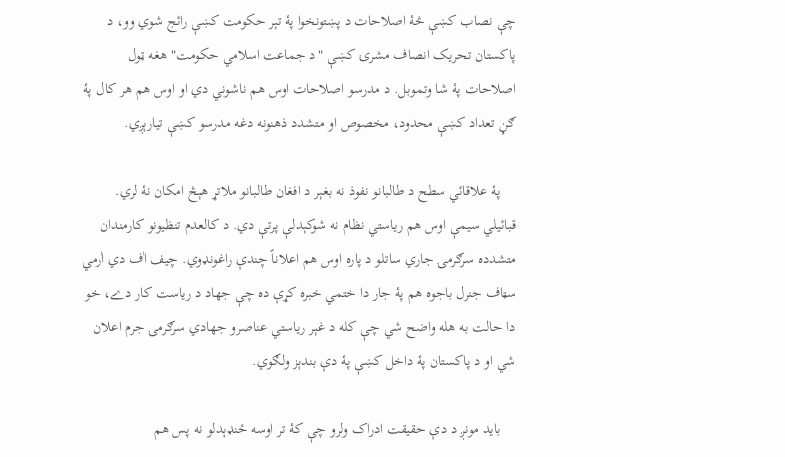چې نصاب کښې څۀ اصلاحات د پښتونخوا پۀ تېر حکومت کښې رائج شوي وو، د پاکستان تحريک انصاف مشرۍ کښې "د جماعت اسلامي حکومت" هغه ټول اصلاحات پۀ شا وتموبل. د مدرسو اصلاحات اوس هم ناشوني دي او اوس هم هر کال پۀ ګڼ تعداد کښې محدود، مخصوص او متشدد ذهنونه دغه مدرسو کښې تیارېږي.

    پۀ علاقائي سطح د طالبانو نفوذ نه بغېر د افغان طالبانو ملاتړ هېڅ امکان نۀ لري. قبائیلي سیمې اوس هم ریاستي نظام نه شوکېدلې پرتې دي. د کالعدم تنظيونو کارمندان متشدده سرګرمۍ جاري ساتلو د پاره اوس هم اعلاناً چندې راغونډوي. چیف اٰف دي اٰرمي سټاف جنرل باجوه هم پۀ جار دا ختمي خبره کړې ده چې جهاد د رياست کار دے، خو دا حالت به هله واضح شي چې کله د غېر رياستي عناصرو جهادي سرګرمۍ جرم اعلان شي او د پاکستان پۀ داخل کښې پۀ دې بندېز ولګوي.

    باید مونږ د دې حقیقت ادراک ولرو چې کۀ تر اوسه ځنډېدلو نه پس هم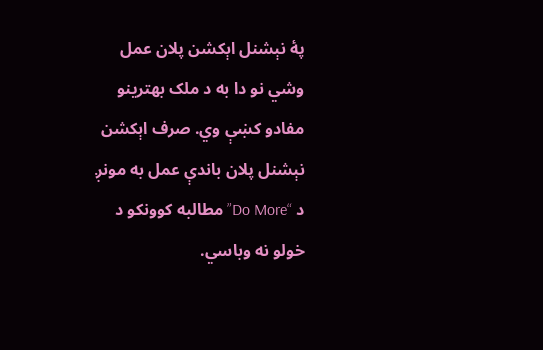پۀ نېشنل اېکشن پلان عمل وشي نو دا به د ملک بهترينو مفادو کښې وي. صرف اېکشن نېشنل پلان باندې عمل به مونږ د “Do More” مطالبه کوونکو د خولو نه وباسي.